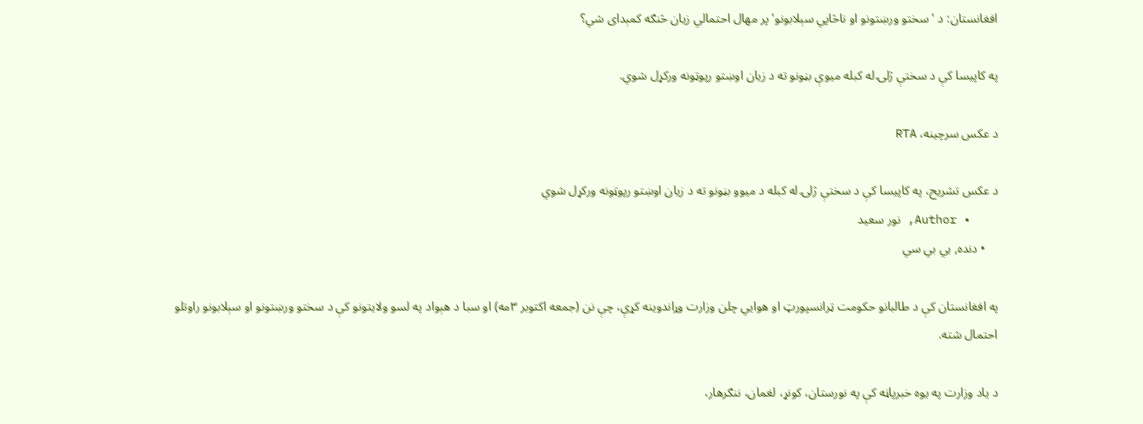افغانستان: د 'سختو ورښتونو او ناڅاپي سېلابونو' پر مهال احتمالي زیان څنګه کمېدای شي؟

په کاپیسا کې د سختې ژلۍ له کبله میوې بڼونو ته د زیان اوښتو رپوټونه ورکړل شوي.

د عکس سرچینه، RTA

د عکس تشریح، په کاپیسا کې د سختې ژلۍ له کبله د میوو بڼونو ته د زیان اوښتو رپوټونه ورکړل شوي
    • Author, نور سعید
    • دنده, بي بي سي

په افغانستان کې د طالبانو حکومت ټرانسپورټ او هوايي چلن وزارت وړاندوینه کړې، چې نن (جمعه اکتوبر ۳مه) او سبا د هېواد په لسو ولایتونو کې د سختو ورښتونو او سېلابونو راوتلو احتمال شته.

د یاد وزارت په یوه خبرپاڼه کې په نورستان، کونړ، لغمان، ننګرهار،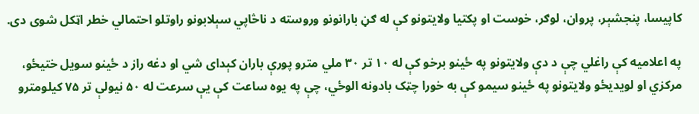کاپیسا، پنجشېر، پروان، لوګر، خوست او پکتیا ولایتونو کې له ګڼ بارانونو وروسته د ناڅاپي سېلابونو راوتلو احتمالي خطر اټکل شوی دی.

په اعلامیه کې راغلي چې د دې ولایتونو په ځینو برخو کې له ۱۰ تر ۳۰ ملي‌ مترو پورې باران کېدای شي او دغه راز د ځینو سویل ختیځو، مرکزي او لویدیځو ولایتونو په ځینو سیمو کې به خورا چټک بادونه الوځي، چې په یوه ساعت کې یې سرعت له ۵۰ نیولې تر ۷۵ کیلومترو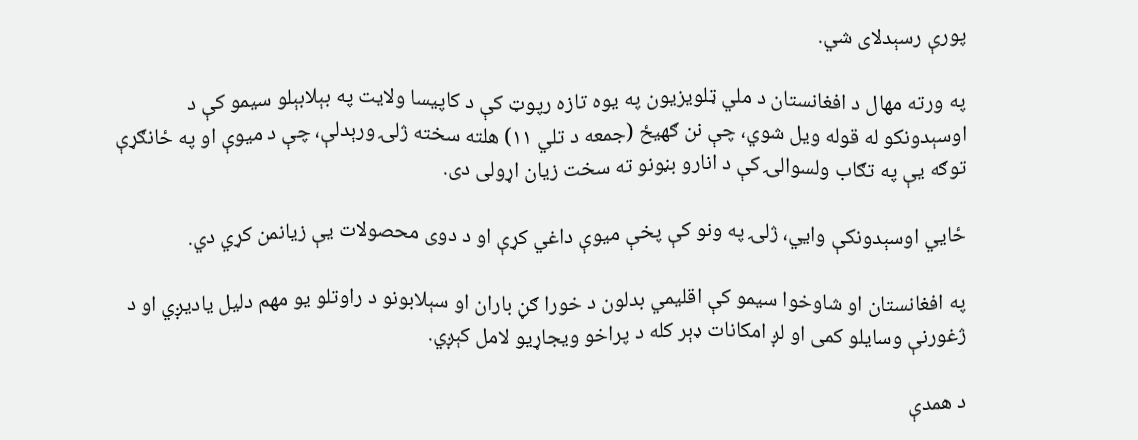پورې رسېدلای شي.

په ورته مهال د افغانستان د ملي ټلویزیون په یوه تازه رپوټ کې د کاپیسا ولایت په بېلابېلو سیمو کې د اوسېدونکو له قوله ویل شوي، چې نن ګهیځ (جمعه د تلي ۱۱) هلته سخته ژلۍ ورېدلې، چې د میوې او په ځانګړې توګه یې په تګاب ولسوالۍ کې د انارو بڼونو ته سخت زیان اړولی دی.

ځايي اوسېدونکې وايي، ژلۍ په ونو کې پخې میوې داغي کړې او د دوی محصولات یې زیانمن کړي دي.

په افغانستان او شاوخوا سیمو کې اقلیمي بدلون د خورا ګڼ باران او سېلابونو د راوتلو یو مهم دلیل یادیږي او د ژغورنې وسایلو کمی او لږ امکانات ډېر کله د پراخو ویجاړیو لامل کېږي.

د همدې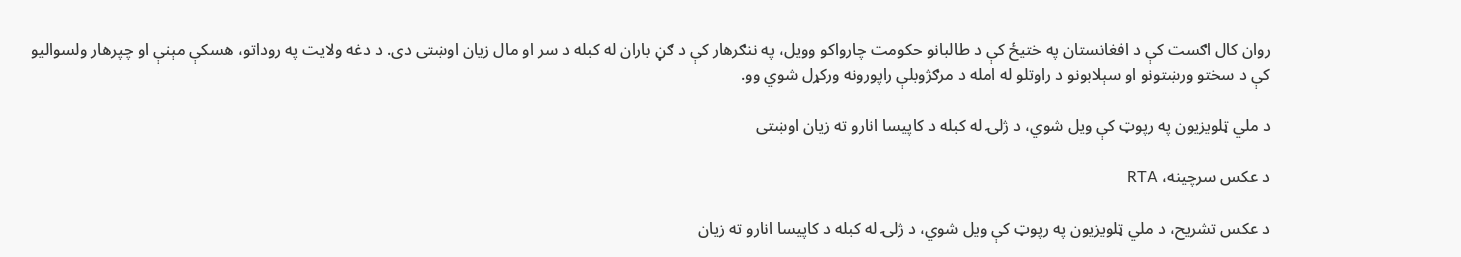روان کال اګست کې د افغانستان په ختیځ کې د طالبانو حکومت چارواکو وویل، په ننګرهار کې د ګڼ باران له کبله د سر او مال زیان اوښتی دی. د دغه ولایت په روداتو، هسکې مېنې او چپرهار ولسوالیو کې د سختو ورښتونو او سېلابونو د راوتلو له امله د مرګژوبلې راپورونه ورکړل شوي‌ وو.

د ملي ټلویزیون په رپوټ کې ویل شوي، د ژلۍ له کبله د کاپیسا انارو ته زیان اوښتی

د عکس سرچینه، RTA

د عکس تشریح، د ملي ټلویزیون په رپوټ کې ویل شوي، د ژلۍ له کبله د کاپیسا انارو ته زیان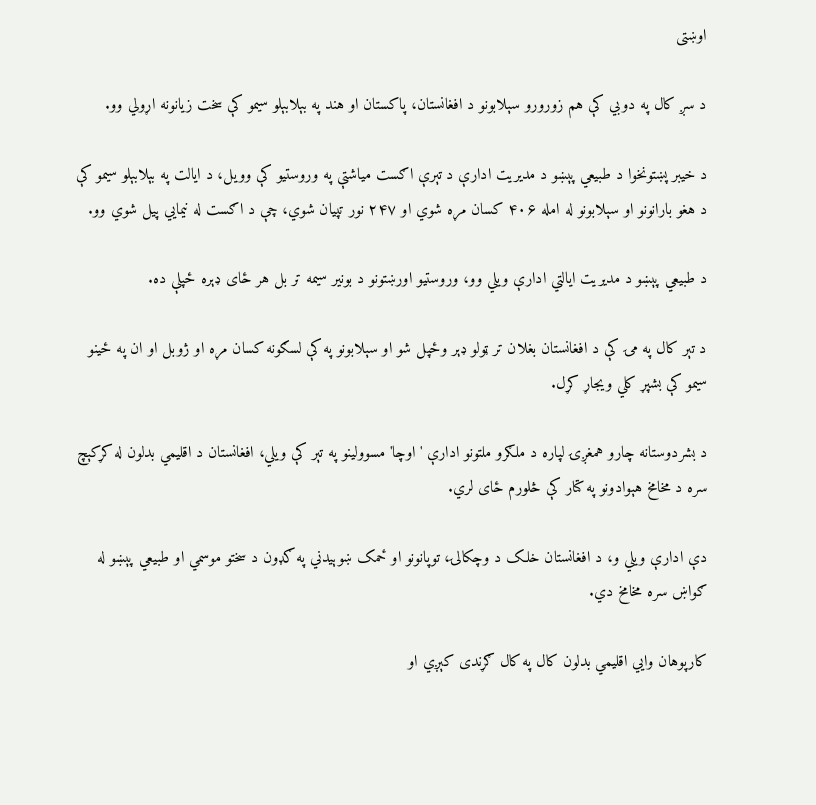اوښتی

د سږ کال په دوبي کې هم زورورو سېلابونو د افغانستان، پاکستان او هند په بېلابېلو سیمو کې سخت زیانونه اړولي وو.

د خیبر پښتونخوا د طبیعي پېښو د مدیریت ادارې د تېرې اګست میاشتې په وروستیو کې وویل، د ایالت په بېلابېلو سیمو کې د هغو بارانونو او سېلابونو له امله ۴۰۶ کسان مړه شوي او ۲۴۷ نور تپیان شوي، چې د اګست له نیمايي پیل شوي وو.

د طبیعي پېښو د مدیریت ایالتي ادارې ویلي وو، وروستیو اورښتونو د بونیر سیمه تر بل هر ځای ډېره ځپلې ده.

د تېر کال په مۍ کې د افغانستان بغلان تر ټولو ډېر وځپل شو او سېلابونو په کې لسګونه کسان مړه او ژوبل او ان په ځينو سیمو کې بشپړ کلي ویجاړ کړل.

د بشردوستانه چارو همغږۍ لپاره د ملګرو ملتونو ادارې 'اوچا' مسوولینو په تېر کې ویلي، افغانستان د اقلیمي بدلون له کړکېچ سره د مخامخ هېوادونو په کتار کې څلورم ځای لري.

دې ادارې ویلي و، د افغانستان خلک د وچکالۍ، توپانونو او ځمک ښوېیدني په ګډون د سختو موسمي او طبیعي پېښو له ګواښ سره مخامخ دي.

کارپوهان وایي اقلیمي بدلون کال په کال ګړندی کېږي او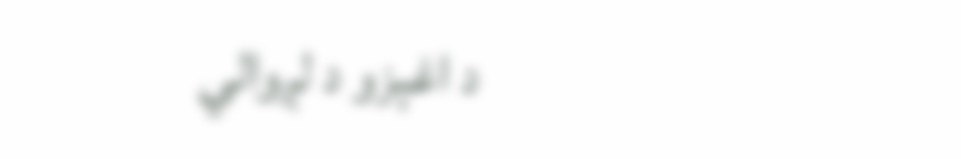د اغېزو د لږوالي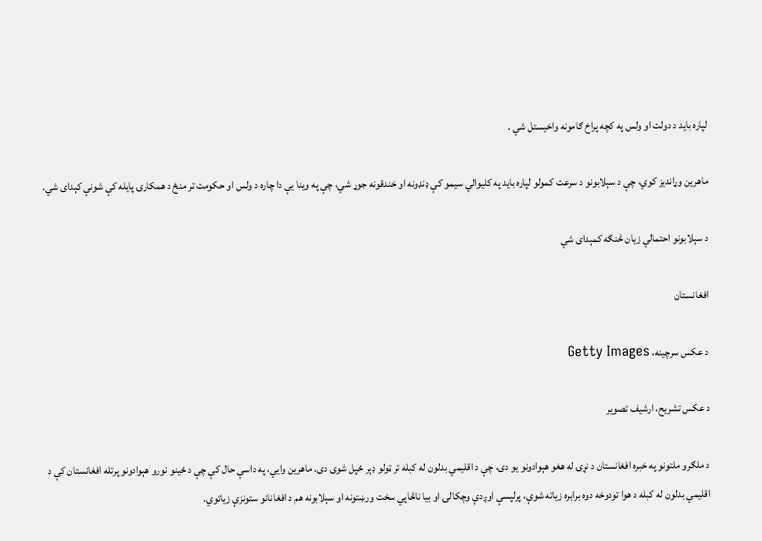لپاره باید د دولت او ولس په کچه پراخ ګامونه واخیستل شي .

ماهرین وړاندیز کوي، چې د سېلابونو د سرعت کمولو لپاره باید په کلیوالي سیمو کې ډنډونه او خندقونه جوړ شي، چې په وینا یې دا چاره د ولس او حکومت تر منځ د همکارۍ پایله کې شونې کېدای شي.

د سېلابونو احتمالي زیان څنګه کمېدای شي

افغانستان

د عکس سرچینه، Getty Images

د عکس تشریح، ارشیف تصویر

د ملګرو ملتونو په خبره افغانستان د نړۍ له هغو هېوادونو یو دی، چې د اقلیمي بدلون له کبله تر ټولو ډېر ځپل شوی دی. ماهرین وايي، په داسې حال کې چې د ځینو نورو هېوادونو پرتله افغانستان کې د اقلیمي بدلون له کبله د هوا تودوخه دوه برابره زیاته شوې، پرلپسې اوږدې وچکالۍ او بیا ناڅاپي سخت ورښتونه او سېلابونه هم د افغانانو ستونزې زیاتوي.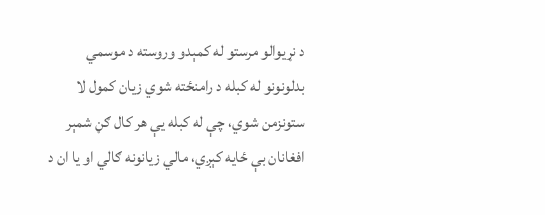د نړیوالو مرستو له کمېدو وروسته د موسمي بدلونونو له کبله د رامنځته شوي زیان کمول لا ستونزمن شوي، چې له کبله یې هر کال ګڼ شمېر افغانان بې ځایه کېږي، مالي زیانونه ګالي او یا ان د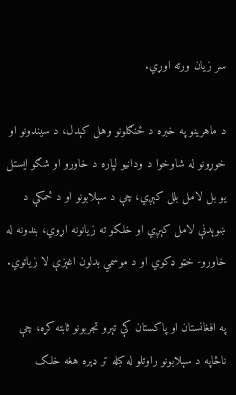سر زیان ورته اوړي.

د ماهرینو په خبره د ځنګلونو وهل کېدل، د سیندونو او خوړونو له شاوخوا د ودانیو لپاره د خاورو او شګو ایستل یو بل لامل بلل کېږي، چې د سېلابونو او د ځمکې د ښوېدنې لامل کېږي او خلکو ته زیانونه اړوي، بندونه له خاورو- خټو ډکوي او د موسمي بدلون اغېزې لا زیاتوي.

په افغانستان او پاکستان کې تېرو تجربونو ثابته کړه، چې ناڅاپه د سېلابونو راوتلو له کبله تر ډېره هغه خلک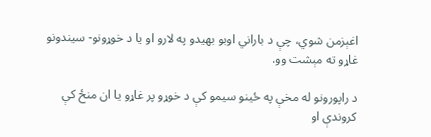اغېزمن شوي، چې د باراني اوبو بهیدو په لارو او یا د خوړونو- سیندونو غاړو ته مېشت وو.

د راپورونو له مخې په ځینو سیمو کې د خوړو پر غاړو یا ان منځ کې کروندې او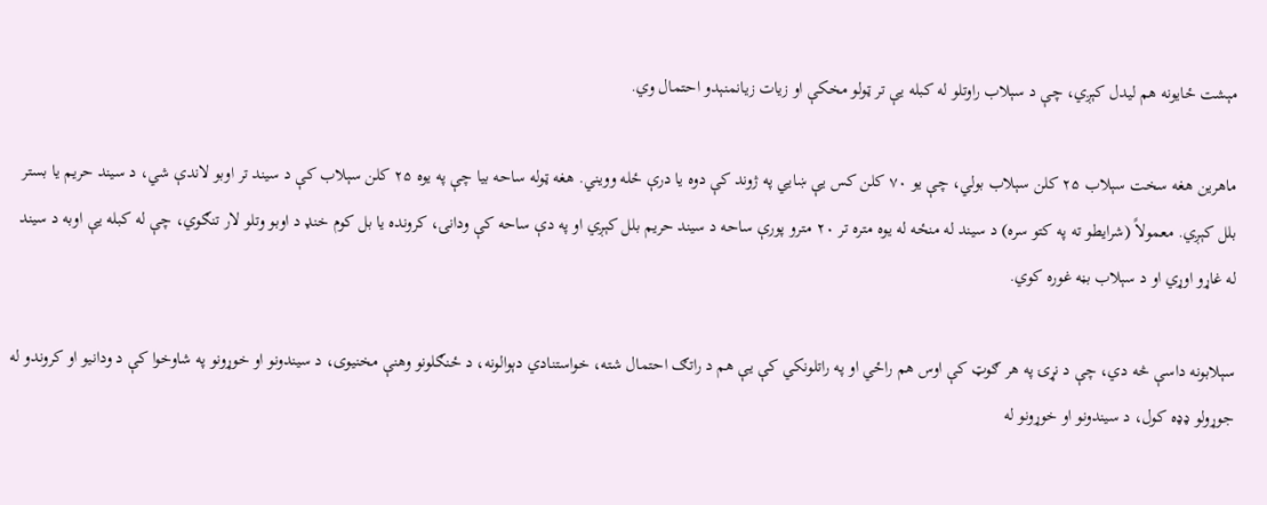مېشت ځایونه هم لیدل کېږي، چې د سېلاب راوتلو له کبله یې تر ټولو مخکې او زیات زیانمنېدو احتمال وي.

ماهرین هغه سخت سېلاب ۲۵ کلن سېلاب بولي، چې یو ۷۰ کلن کس یې ښايي په ژوند کې دوه یا درې ځله وویني. هغه ټوله ساحه بیا چې په یوه ۲۵ کلن سېلاب کې د سیند تر اوبو لاندې شي، د سیند حریم یا بستر بلل کېږي. معمولاً (شرایطو ته په کتو سره) د سیند له منځه له یوه متره تر ۲۰ مترو پورې ساحه د سیند حریم بلل کېږي او په دې ساحه کې ودانۍ، کرونده یا بل کوم خنډ د اوبو وتلو لار تنګوي، چې له کبله یې اوبه د سیند له غاړو اوړي او د سېلاب بڼه غوره کوي.

سېلابونه داسې څه دي، چې د نړۍ په هر ګوټ کې اوس هم راځي او په راتلونکي کې یې هم د راتګ احتمال شته، خواستنادي دېوالونه، د ځنګلونو وهنې مخنیوی، د سیندونو او خوړونو په شاوخوا کې د ودانیو او کروندو له جوړولو ډډه کول، د سیندونو او خوړونو له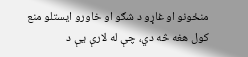منځونو او غاړو د شګو او خاورو ایستلو منع کول هغه څه دي، چې له لارې یې د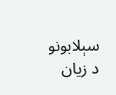سېلابونو د زیان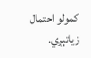کمولو احتمال زیاتېږي.